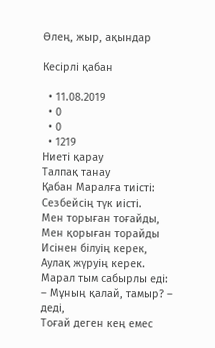Өлең, жыр, ақындар

Кесірлі қабан

  • 11.08.2019
  • 0
  • 0
  • 1219
Ниеті қарау
Талпақ танау
Қабан Маралға тиісті:
Сезбейсің түк иісті.
Мен торыған тоғайды,
Мен қорыған торайды
Исінен білуің керек,
Аулақ жүруің керек.
Марал тым сабырлы еді:
– Мұның қалай, тамыр? – деді,
Тоғай деген кең емес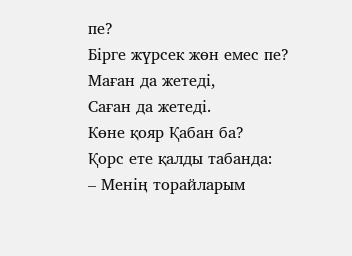пе?
Бірге жүрсек жөн емес пе?
Маған да жетеді,
Саған да жетеді.
Көне қояр Қабан ба?
Қорс ете қалды табанда:
– Менің торайларым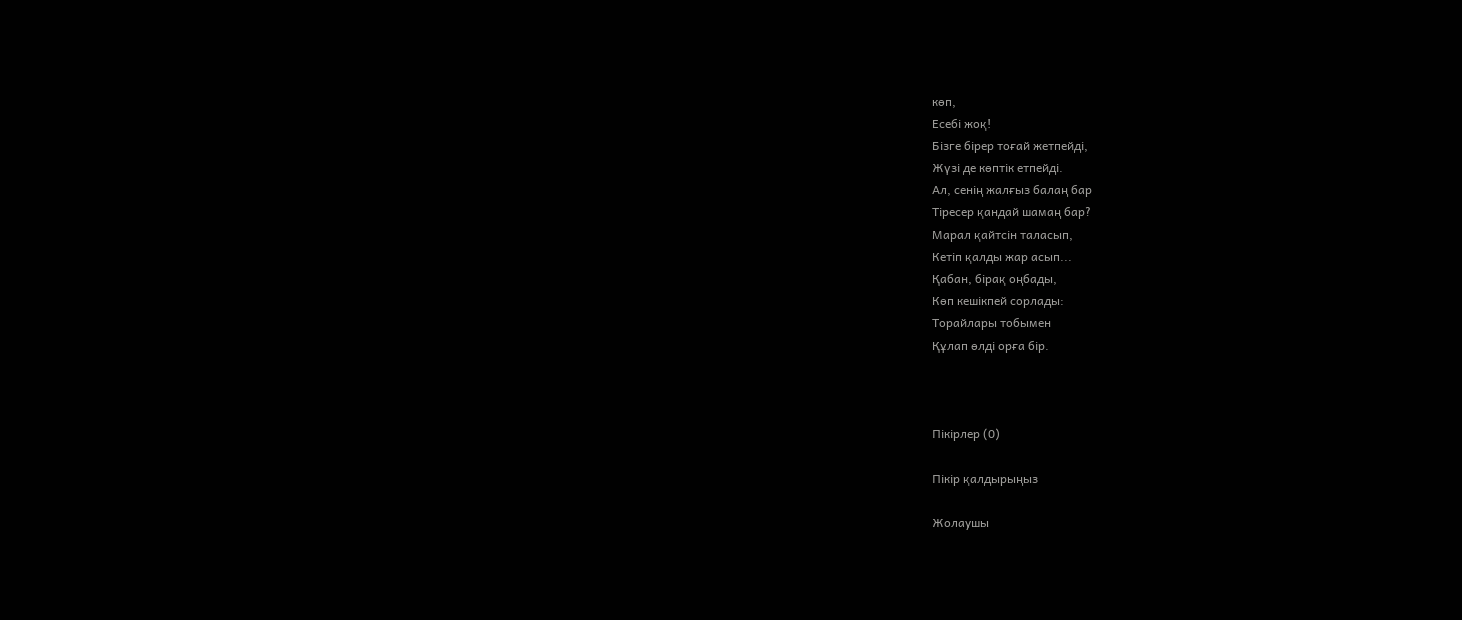көп,
Есебі жоқ!
Бізге бірер тоғай жетпейді,
Жүзі де көптік етпейді.
Ал, сенің жалғыз балаң бар
Тіресер қандай шамаң бар?
Марал қайтсін таласып,
Кетіп қалды жар асып...
Қабан, бірақ оңбады,
Көп кешікпей сорлады:
Торайлары тобымен
Құлап өлді орға бір.



Пікірлер (0)

Пікір қалдырыңыз

Жолаушы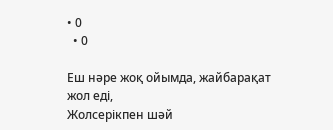• 0
  • 0

Еш нәре жоқ ойымда, жайбарақат жол еді,
Жолсерікпен шәй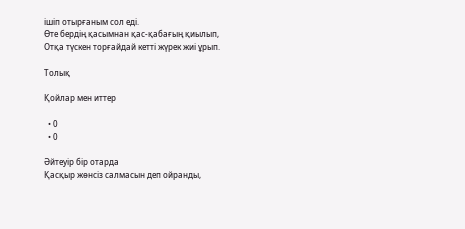ішіп отырғаным сол еді.
Өте бердің қасымнан қас-қабағың қиылып,
Отқа түскен торғайдай кетті жүрек жиі ұрып.

Толық

Қойлар мен иттер

  • 0
  • 0

Әйтеуір бір отарда
Қасқыр жөнсіз салмасын деп ойранды,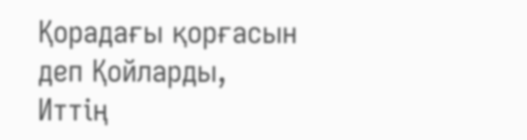Қорадағы қорғасын деп Қойларды,
Иттің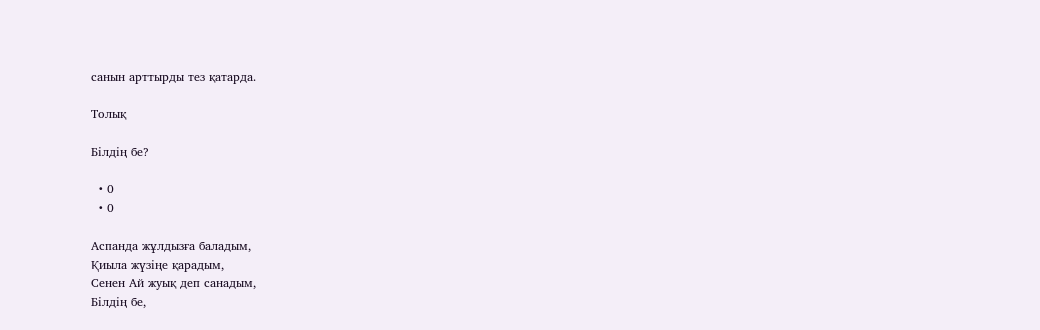санын арттырды тез қатарда.

Толық

Білдің бе?

  • 0
  • 0

Аспанда жұлдызға баладым,
Қиыла жүзіңе қарадым,
Сенен Ай жуық деп санадым,
Білдің бе,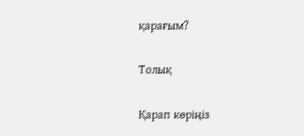қарағым?

Толық

Қарап көріңіз